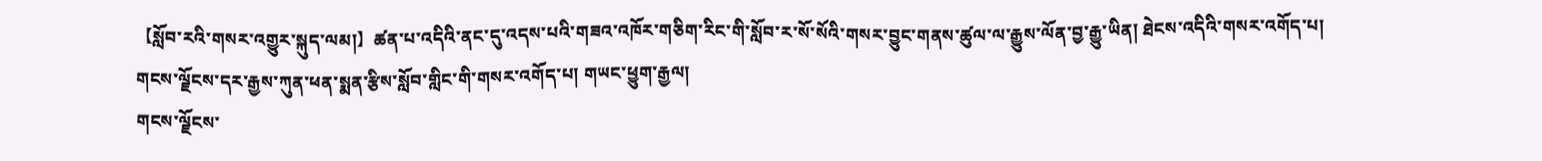【སློབ་རའི་གསར་འགྱུར་སྐུད་ལམ།】ཚན་པ་འདིའི་ནང་དུ་འདས་པའི་གཟའ་འཁོར་གཅིག་རིང་གི་སློབ་ར་སོ་སོའི་གསར་བྱུང་གནས་ཚུལ་ལ་རྒྱུས་ལོན་བྱ་རྒྱུ་ཡིན། ཐེངས་འདིའི་གསར་འགོད་པ།
གངས་ལྗོངས་དར་རྒྱས་ཀུན་ཕན་སྨན་རྩིས་སློབ་གླིང་གི་གསར་འགོད་པ། གཡང་ཕྱུག་རྒྱལ།
གངས་ལྗོངས་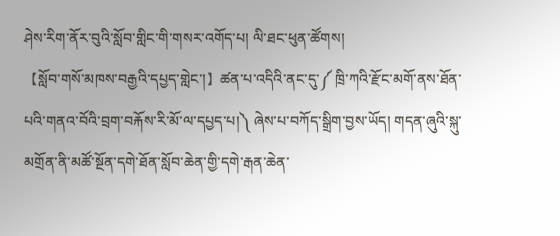ཤེས་རིག་ནོར་བུའི་སློབ་གླིང་གི་གསར་འགོད་པ། ལི་ཐང་ཕུན་ཚོགས།
【སློབ་གསོ་མཁས་བརྒྱའི་དཔྱད་གླེང་།】ཚན་པ་འདིའི་ནང་དུ་༼ ཁྲི་ཀའི་རྫོང་མགོ་ནས་ཐོན་པའི་གནའ་བོའི་བྲག་བརྐོས་རི་མོ་ལ་དཔྱད་པ།༽ ཞེས་པ་བཀོད་སྒྲིག་བྱས་ཡོད། གདན་ཞུའི་སྐུ་མགྲོན་ནི་མཚོ་སྔོན་དགེ་ཐོན་སློབ་ཆེན་གྱི་དགེ་རྒན་ཆེན་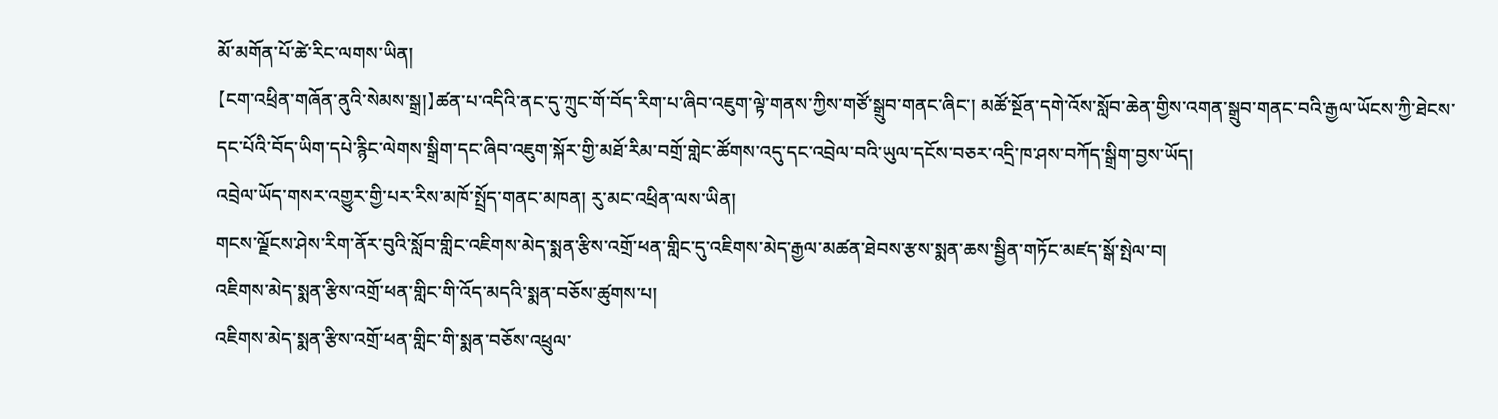མོ་མགོན་པོ་ཚེ་རིང་ལགས་ཡིན།
【ངག་འཕྲིན་གཞོན་ནུའི་སེམས་སྒྲ།】ཚན་པ་འདིའི་ནང་དུ་ཀྲུང་གོ་བོད་རིག་པ་ཞིབ་འཇུག་ལྟེ་གནས་ཀྱིས་གཙོ་སྒྲུབ་གནང་ཞིང་། མཚོ་སྔོན་དགེ་འོས་སློབ་ཆེན་གྱིས་འགན་སྒྲུབ་གནང་བའི་རྒྱལ་ཡོངས་ཀྱི་ཐེངས་དང་པོའི་བོད་ཡིག་དཔེ་རྙིང་ལེགས་སྒྲིག་དང་ཞིབ་འཇུག་སྐོར་གྱི་མཐོ་རིམ་བགྲོ་གླེང་ཚོགས་འདུ་དང་འབྲེལ་བའི་ཡུལ་དངོས་བཅར་འདྲི་ཁ་ཤས་བཀོད་སྒྲིག་བྱས་ཡོད།
འབྲེལ་ཡོད་གསར་འགྱུར་གྱི་པར་རིས་མཁོ་སྤྲོད་གནང་མཁན། རུ་མང་འཕྲིན་ལས་ཡིན།
གངས་ལྗོངས་ཤེས་རིག་ནོར་བུའི་སློབ་གླིང་འཇིགས་མེད་སྨན་རྩིས་འགྲོ་ཕན་གླིང་དུ་འཇིགས་མེད་རྒྱལ་མཚན་ཐེབས་རྩས་སྨན་ཆས་སྦྱིན་གཏོང་མཛད་སྒོ་སྤེལ་བ།
འཇིགས་མེད་སྨན་རྩིས་འགྲོ་ཕན་གླིང་གི་འོད་མདའི་སྨན་བཅོས་ཚུགས་པ།
འཇིགས་མེད་སྨན་རྩིས་འགྲོ་ཕན་གླིང་གི་སྨན་བཅོས་འཕྲུལ་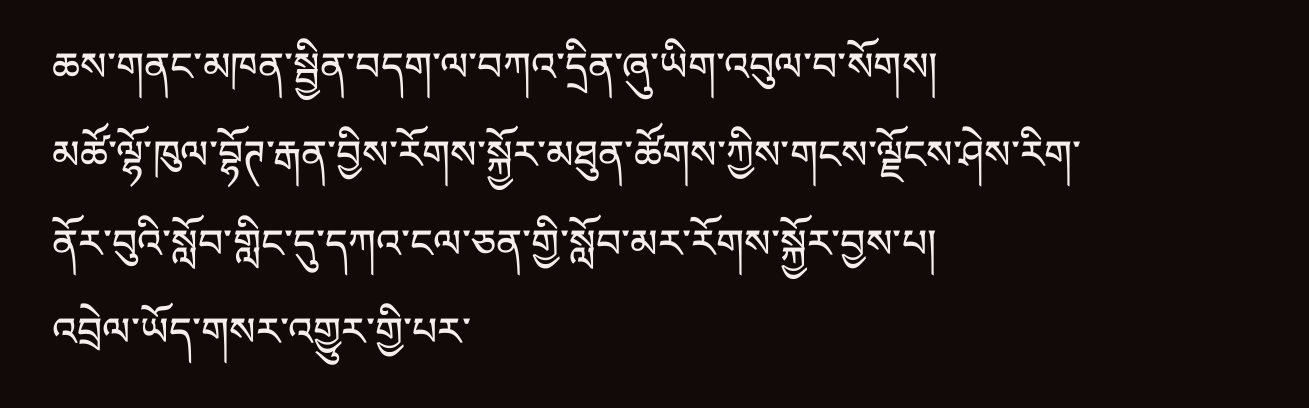ཆས་གནང་མཁན་སྦྱིན་བདག་ལ་བཀའ་དྲིན་ཞུ་ཡིག་འབུལ་བ་སོགས།
མཚོ་ལྷོ་ཁུལ་བྷོཊ་རྒན་བྱིས་རོགས་སྐྱོར་མཐུན་ཚོགས་ཀྱིས་གངས་ལྗོངས་ཤེས་རིག་ནོར་བུའི་སློབ་གླིང་དུ་དཀའ་ངལ་ཅན་གྱི་སློབ་མར་རོགས་སྐྱོར་བྱས་པ།
འབྲེལ་ཡོད་གསར་འགྱུར་གྱི་པར་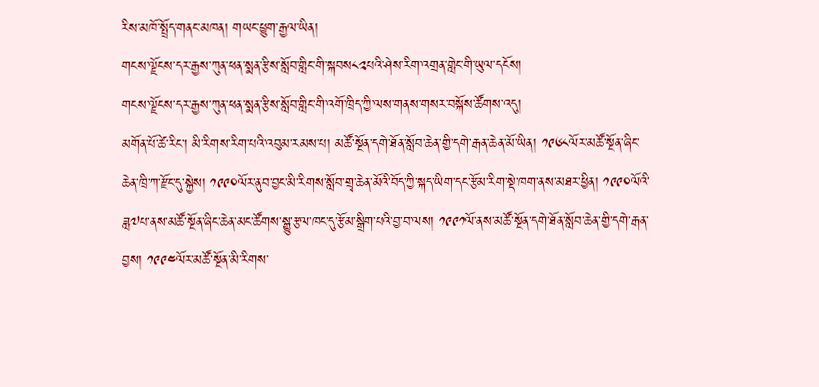རིས་མཁོ་སྤྲོད་གནང་མཁན། གཡང་ཕྱུག་རྒྱལ་ཡིན།
གངས་ལྗོངས་དར་རྒྱས་ཀུན་ཕན་སྨན་རྩིས་སློབ་གླིང་གི་སྐབས༨༢པའི་ཤེས་རིག་འགྲན་གླེང་གི་ཡུལ་དངོས།
གངས་ལྗོངས་དར་རྒྱས་ཀུན་ཕན་སྨན་རྩིས་སློབ་གླིང་གི་འགོ་ཁྲིད་ཀྱི་ལས་གནས་གསར་བསྐོས་ཚོགས་འདུ།
མགོན་པོ་ཚེ་རིང་། མི་རིགས་རིག་པའི་འབུམ་རམས་པ། མཚོ་སྔོན་དགེ་ཐོན་སློབ་ཆེན་གྱི་དགེ་རྒན་ཆེན་མོ་ཡིན། ༡༩༦༨ལོར་མཚོ་སྔོན་ཞིང་ཆེན་ཁྲི་ཀ་རྫོང་དུ་སྐྱེས། ༡༩༩༠ལོར་ནུབ་བྱང་མི་རིགས་སློབ་གྲྭ་ཆེན་མོའི་བོད་ཀྱི་སྐད་ཡིག་དང་རྩོམ་རིག་སྡེ་ཁག་ནས་མཐར་ཕྱིན། ༡༩༩༠ལོའི་ཟླ༧པ་ནས་མཚོ་སྔོན་ཞིང་ཆེན་མང་ཚོགས་སྒྱུ་རྩལ་ཁང་དུ་རྩོམ་སྒྲིག་པའི་བྱ་བ་ལས། ༡༩༩༡ལོ་ནས་མཚོ་སྔོན་དགེ་ཐོན་སློབ་ཆེན་གྱི་དགེ་རྒན་བྱས། ༡༩༩༤ལོར་མཚོ་སྔོན་མི་རིགས་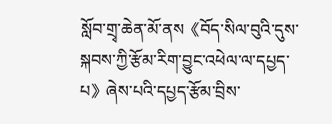སློབ་གྲྭ་ཆེན་མོ་ནས《བོད་སིལ་བུའི་དུས་སྐབས་ཀྱི་རྩོམ་རིག་བྱུང་འཕེལ་ལ་དཔྱད་པ》ཞེས་པའི་དཔྱད་རྩོམ་བྲིས་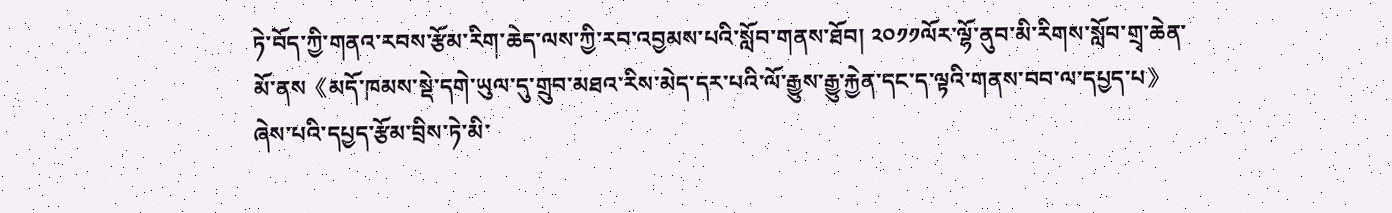ཏེ་བོད་ཀྱི་གནའ་རབས་རྩོམ་རིག་ཆེད་ལས་ཀྱི་རབ་འབྱམས་པའི་སློབ་གནས་ཐོབ། ༢༠༡༡ལོར་ལྷོ་ནུབ་མི་རིགས་སློབ་གྲྭ་ཆེན་མོ་ནས《མདོ་ཁམས་སྡེ་དགེ་ཡུལ་དུ་གྲུབ་མཐའ་རིས་མེད་དར་པའི་ལོ་རྒྱུས་རྒྱུ་རྐྱེན་དང་ད་ལྟའི་གནས་བབ་ལ་དཔྱད་པ》ཞེས་པའི་དཔྱད་རྩོམ་བྲིས་ཏེ་མི་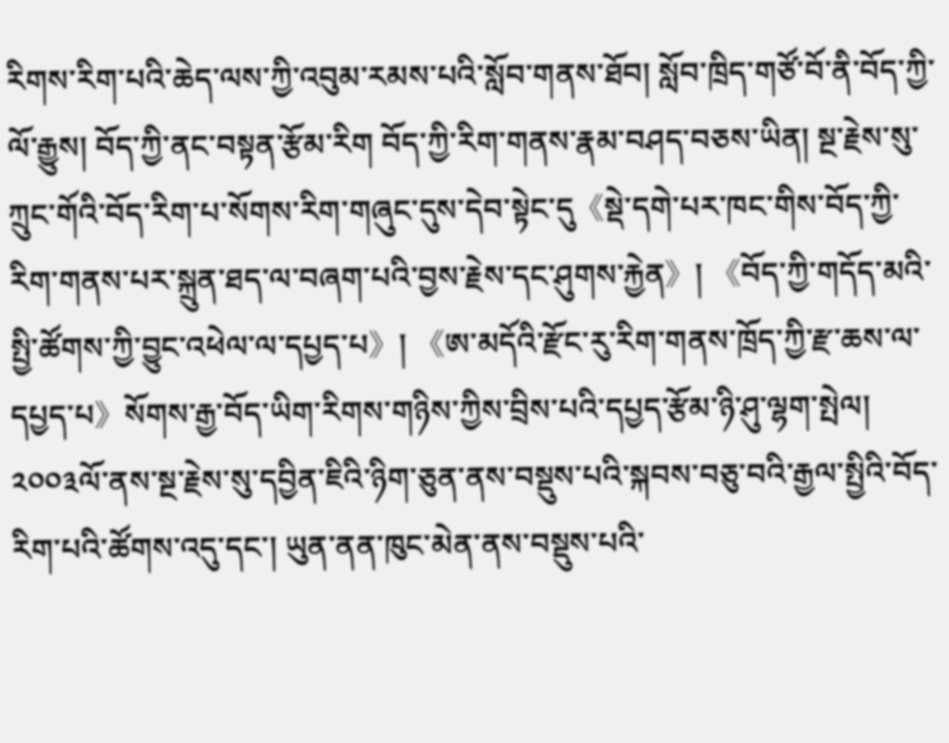རིགས་རིག་པའི་ཆེད་ལས་ཀྱི་འབུམ་རམས་པའི་སློབ་གནས་ཐོབ། སློབ་ཁྲིད་གཙོ་བོ་ནི་བོད་ཀྱི་ལོ་རྒྱུས། བོད་ཀྱི་ནང་བསྟན་རྩོམ་རིག བོད་ཀྱི་རིག་གནས་རྣམ་བཤད་བཅས་ཡིན། སྔ་རྗེས་སུ་ཀྲུང་གོའི་བོད་རིག་པ་སོགས་རིག་གཞུང་དུས་དེབ་སྟེང་དུ《སྡེ་དགེ་པར་ཁང་གིས་བོད་ཀྱི་རིག་གནས་པར་སྐྲུན་ཐད་ལ་བཞག་པའི་བྱས་རྗེས་དང་ཤུགས་རྐྱེན》། 《བོད་ཀྱི་གདོད་མའི་སྤྱི་ཚོགས་ཀྱི་བྱུང་འཕེལ་ལ་དཔྱད་པ》། 《ཨ་མདོའི་རྫོང་རུ་རིག་གནས་ཁྲོད་ཀྱི་རྫ་ཆས་ལ་དཔྱད་པ》སོགས་རྒྱ་བོད་ཡིག་རིགས་གཉིས་ཀྱིས་བྲིས་པའི་དཔྱད་རྩོམ་ཉི་ཤུ་ལྷག་སྤེལ། ༢༠༠༣ལོ་ནས་སྔ་རྗེས་སུ་དབྱིན་ཇིའི་ཉིག་ཅུན་ནས་བསྡུས་པའི་སྐབས་བཅུ་བའི་རྒྱལ་སྤྱིའི་བོད་རིག་པའི་ཚོགས་འདུ་དང་། ཡུན་ནན་ཁུང་མེན་ནས་བསྡུས་པའི་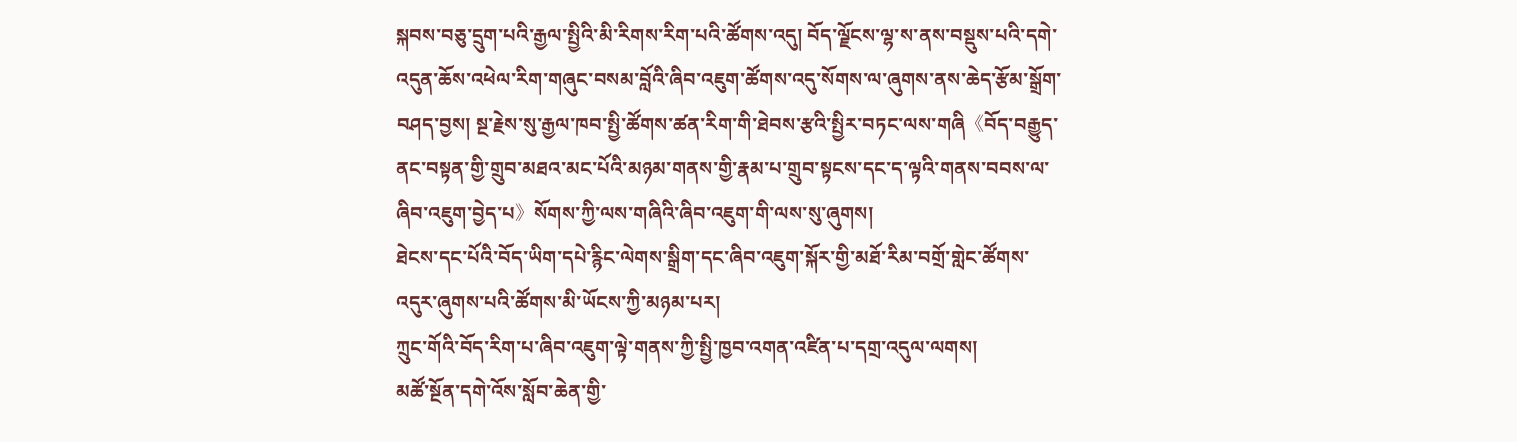སྐབས་བཅུ་དྲུག་པའི་རྒྱལ་སྤྱིའི་མི་རིགས་རིག་པའི་ཚོགས་འདུ། བོད་ལྗོངས་ལྷ་ས་ནས་བསྡུས་པའི་དགེ་འདུན་ཆོས་འཕེལ་རིག་གཞུང་བསམ་བློའི་ཞིབ་འཇུག་ཚོགས་འདུ་སོགས་ལ་ཞུགས་ནས་ཆེད་རྩོམ་སྒྲོག་བཤད་བྱས། སྔ་རྗེས་སུ་རྒྱལ་ཁབ་སྤྱི་ཚོགས་ཚན་རིག་གི་ཐེབས་རྩའི་སྤྱིར་བཏང་ལས་གཞི《བོད་བརྒྱུད་ནང་བསྟན་གྱི་གྲུབ་མཐའ་མང་པོའི་མཉམ་གནས་གྱི་རྣམ་པ་གྲུབ་སྟངས་དང་ད་ལྟའི་གནས་བབས་ལ་ཞིབ་འཇུག་བྱེད་པ》སོགས་ཀྱི་ལས་གཞིའི་ཞིབ་འཇུག་གི་ལས་སུ་ཞུགས།
ཐེངས་དང་པོའི་བོད་ཡིག་དཔེ་རྙིང་ལེགས་སྒྲིག་དང་ཞིབ་འཇུག་སྐོར་གྱི་མཐོ་རིམ་བགྲོ་གླེང་ཚོགས་འདུར་ཞུགས་པའི་ཚོགས་མི་ཡོངས་ཀྱི་མཉམ་པར།
ཀྲུང་གོའི་བོད་རིག་པ་ཞིབ་འཇུག་ལྟེ་གནས་ཀྱི་སྤྱི་ཁྱབ་འགན་འཛིན་པ་དགྲ་འདུལ་ལགས།
མཚོ་སྔོན་དགེ་འོས་སློབ་ཆེན་གྱི་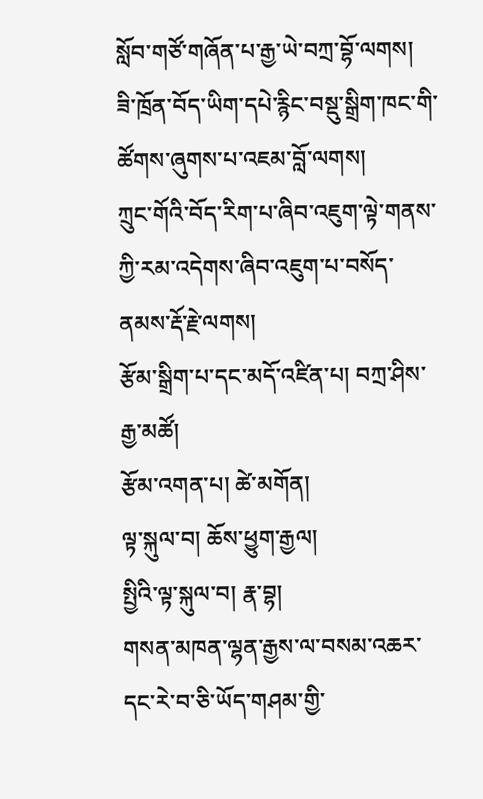སློབ་གཙོ་གཞོན་པ་རྒྱ་ཡེ་བཀྲ་བྷོ་ལགས།
ཟི་ཁྲོན་བོད་ཡིག་དཔེ་རྙིང་བསྡུ་སྒྲིག་ཁང་གི་ཚོགས་ཞུགས་པ་འཇམ་བློ་ལགས།
ཀྲུང་གོའི་བོད་རིག་པ་ཞིབ་འཇུག་ལྟེ་གནས་ཀྱི་རམ་འདེགས་ཞིབ་འཇུག་པ་བསོད་ནམས་རྡོ་རྗེ་ལགས།
རྩོམ་སྒྲིག་པ་དང་མདོ་འཛིན་པ། བཀྲ་ཤིས་རྒྱ་མཚོ།
རྩོམ་འགན་པ། ཚེ་མགོན།
ལྟ་སྐུལ་བ། ཆོས་ཕྱུག་རྒྱལ།
སྤྱིའི་ལྟ་སྐུལ་བ། རྣ་བྷ།
གསན་མཁན་ལྷན་རྒྱས་ལ་བསམ་འཆར་དང་རེ་བ་ཅི་ཡོད་གཤམ་གྱི་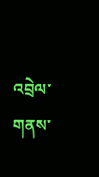འབྲེལ་གནས་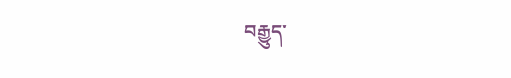བརྒྱུད་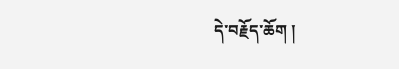དེ་བརྗོད་ཆོག །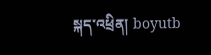སྐད་འཕྲིན། boyutb